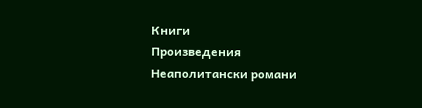Книги
Произведения
Неаполитански романи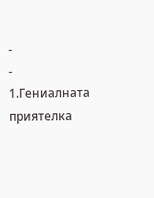-
-
1.Гениалната приятелка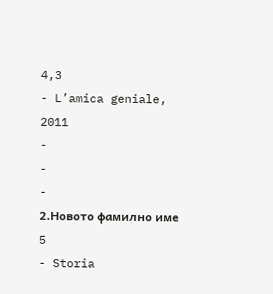4,3
- L’amica geniale, 2011
-
-
-
2.Новото фамилно име 5
- Storia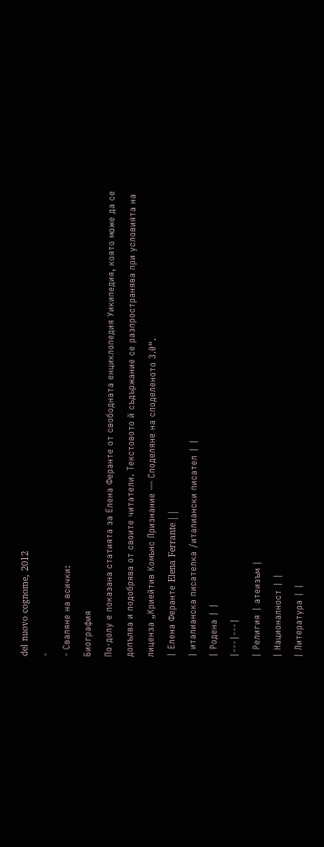del nuovo cognome, 2012
-
- Сваляне на всички:
Биография
По-долу е показана статията за Елена Феранте от свободната енциклопедия Уикипедия, която може да се допълва и подобрява от своите читатели. Текстовото й съдържание се разпространява при условията на лиценза „Криейтив Комънс Признание — Споделяне на споделеното 3.0“.
| Елена Феранте Elena Ferrante | |
| италианска писателка /италиански писател | |
| Родена | |
|---|---|
| Религия | атеизъм |
| Националност | |
| Литература | |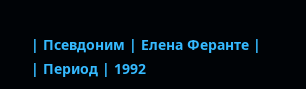| Псевдоним | Елена Феранте |
| Период | 1992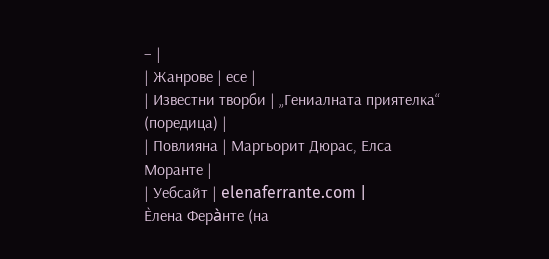– |
| Жанрове | есе |
| Известни творби | „Гениалната приятелка“ (поредица) |
| Повлияна | Маргьорит Дюрас, Елса Моранте |
| Уебсайт | elenaferrante.com |
Ѐлена Ферàнте (на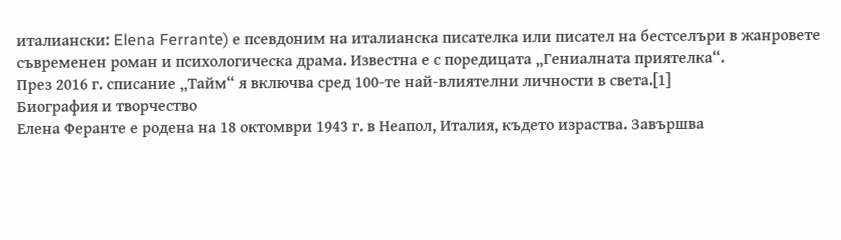италиански: Elena Ferrante) е псевдоним на италианска писателка или писател на бестселъри в жанровете съвременен роман и психологическа драма. Известна е с поредицата „Гениалната приятелка“.
През 2016 г. списание „Тайм“ я включва сред 100-те най-влиятелни личности в света.[1]
Биография и творчество
Елена Феранте е родена на 18 октомври 1943 г. в Неапол, Италия, където израства. Завършва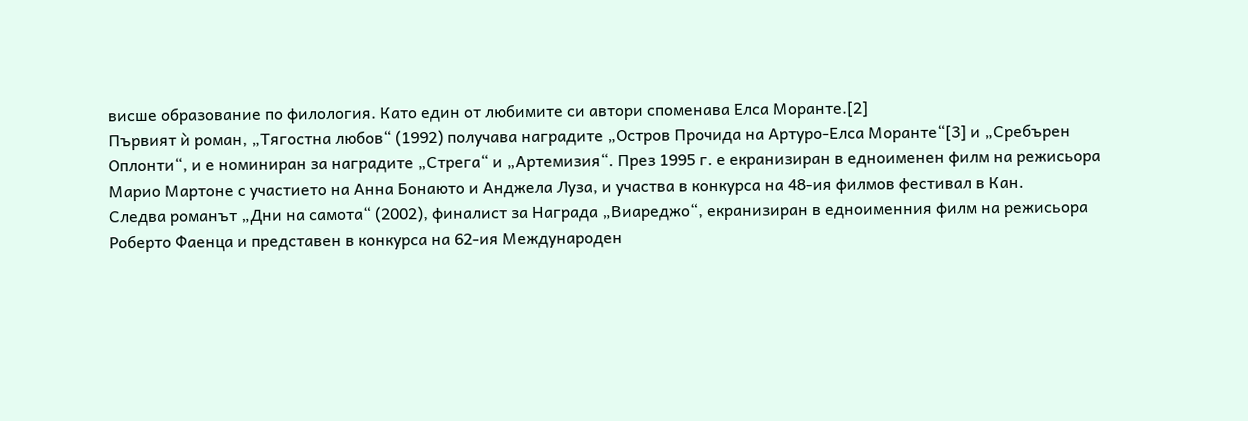висше образование по филология. Като един от любимите си автори споменава Елса Моранте.[2]
Първият ѝ роман, „Тягостна любов“ (1992) получава наградите „Остров Прочида на Артуро-Елса Моранте“[3] и „Сребърен Оплонти“, и е номиниран за наградите „Стрега“ и „Артемизия“. През 1995 г. е екранизиран в едноименен филм на режисьора Марио Мартоне с участието на Анна Бонаюто и Анджела Луза, и участва в конкурса на 48-ия филмов фестивал в Кан.
Следва романът „Дни на самота“ (2002), финалист за Награда „Виареджо“, екранизиран в едноименния филм на режисьора Роберто Фаенца и представен в конкурса на 62-ия Международен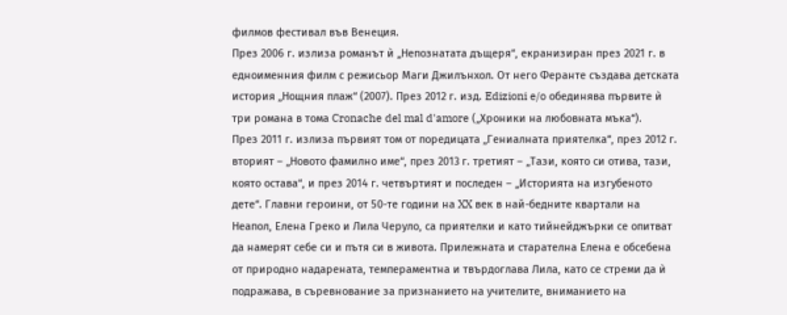филмов фестивал във Венеция.
През 2006 г. излиза романът ѝ „Непознатата дъщеря“, екранизиран през 2021 г. в едноименния филм с режисьор Маги Джилънхол. От него Феранте създава детската история „Нощния плаж“ (2007). През 2012 г. изд. Edizioni e/o обединява първите ѝ три романа в тома Cronache del mal d'amore („Хроники на любовната мъка“).
През 2011 г. излиза първият том от поредицата „Гениалната приятелка“, през 2012 г. вторият – „Новото фамилно име“, през 2013 г. третият – „Тази, която си отива, тази, която остава“, и през 2014 г. четвъртият и последен – „Историята на изгубеното дете“. Главни героини, от 50-те години на XX век в най-бедните квартали на Неапол, Елена Греко и Лила Черуло, са приятелки и като тийнейджърки се опитват да намерят себе си и пътя си в живота. Прилежната и старателна Елена е обсебена от природно надарената, темпераментна и твърдоглава Лила, като се стреми да ѝ подражава, в съревнование за признанието на учителите, вниманието на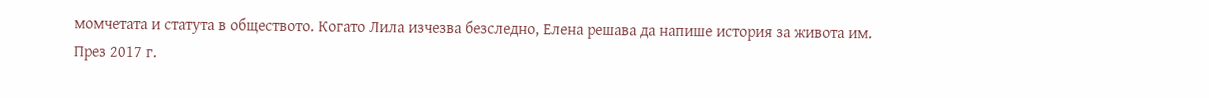момчетата и статута в обществото. Когато Лила изчезва безследно, Елена решава да напише история за живота им.
През 2017 г.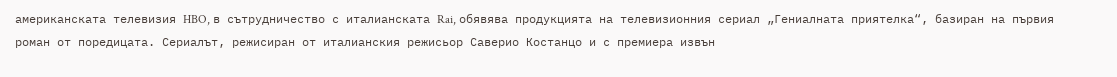американската телевизия HBO, в сътрудничество с италианската Rai, обявява продукцията на телевизионния сериал „Гениалната приятелка“, базиран на първия роман от поредицата. Сериалът, режисиран от италианския режисьор Саверио Костанцо и с премиера извън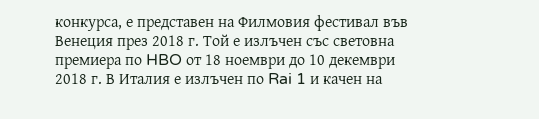конкурса, е представен на Филмовия фестивал във Венеция през 2018 г. Той е излъчен със световна премиера по HBO от 18 ноември до 10 декември 2018 г. В Италия е излъчен по Rai 1 и качен на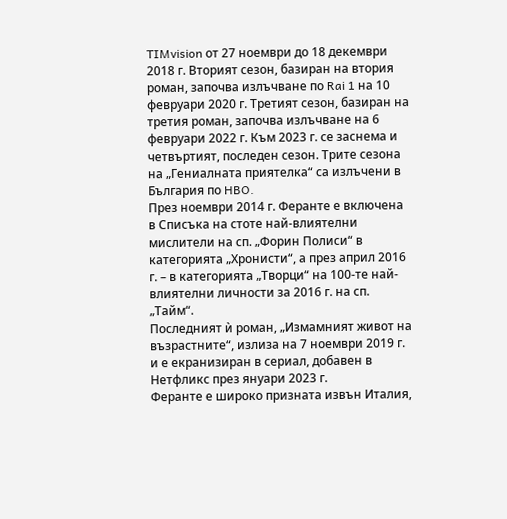TIMvision от 27 ноември до 18 декември 2018 г. Вторият сезон, базиран на втория роман, започва излъчване по Rai 1 на 10 февруари 2020 г. Третият сезон, базиран на третия роман, започва излъчване на 6 февруари 2022 г. Към 2023 г. се заснема и четвъртият, последен сезон. Трите сезона на „Гениалната приятелка“ са излъчени в България по HBO.
През ноември 2014 г. Феранте е включена в Списъка на стоте най-влиятелни мислители на сп. „Форин Полиси“ в категорията „Хронисти“, а през април 2016 г. – в категорията „Творци“ на 100-те най-влиятелни личности за 2016 г. на сп. „Тайм“.
Последният ѝ роман, „Измамният живот на възрастните“, излиза на 7 ноември 2019 г. и е екранизиран в сериал, добавен в Нетфликс през януари 2023 г.
Феранте е широко призната извън Италия,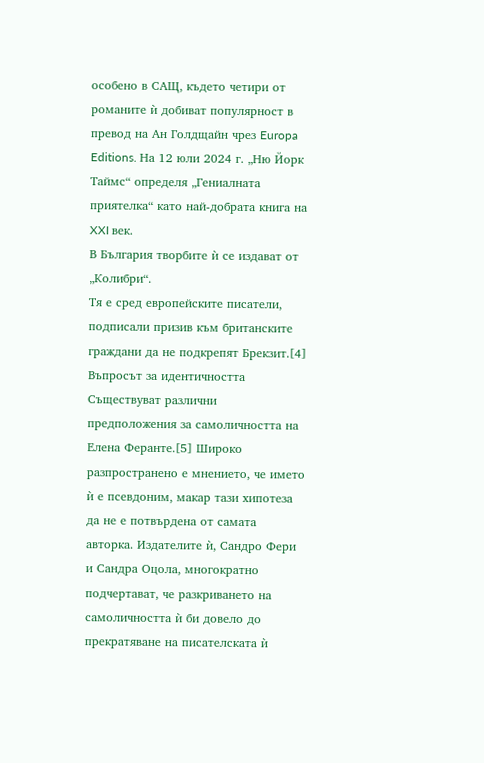особено в САЩ, където четири от романите ѝ добиват популярност в превод на Ан Голдщайн чрез Europa Editions. На 12 юли 2024 г. „Ню Йорк Таймс“ определя „Гениалната приятелка“ като най-добрата книга на XXI век.
В България творбите ѝ се издават от „Колибри“.
Тя е сред европейските писатели, подписали призив към британските граждани да не подкрепят Брекзит.[4]
Въпросът за идентичността
Съществуват различни предположения за самоличността на Елена Феранте.[5] Широко разпространено е мнението, че името ѝ е псевдоним, макар тази хипотеза да не е потвърдена от самата авторка. Издателите ѝ, Сандро Фери и Сандра Оцола, многократно подчертават, че разкриването на самоличността ѝ би довело до прекратяване на писателската ѝ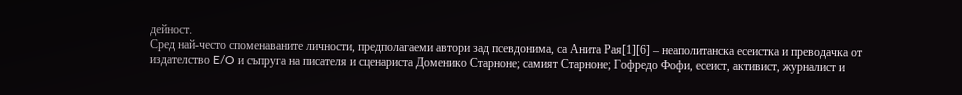дейност.
Сред най-често споменаваните личности, предполагаеми автори зад псевдонима, са Анита Рая[1][6] – неаполитанска есеистка и преводачка от издателство E/O и съпруга на писателя и сценариста Доменико Старноне; самият Старноне; Гофредо Фофи, есеист, активист, журналист и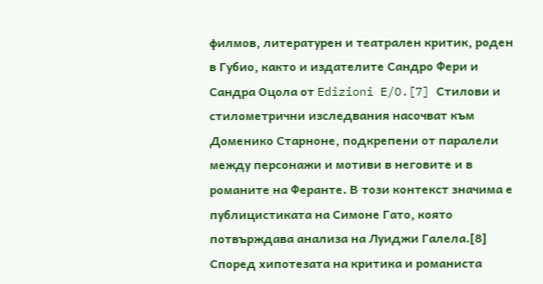филмов, литературен и театрален критик, роден в Губио, както и издателите Сандро Фери и Сандра Оцола от Edizioni E/O.[7] Стилови и стилометрични изследвания насочват към Доменико Старноне, подкрепени от паралели между персонажи и мотиви в неговите и в романите на Феранте. В този контекст значима е публицистиката на Симоне Гато, която потвърждава анализа на Луиджи Галела.[8]
Според хипотезата на критика и романиста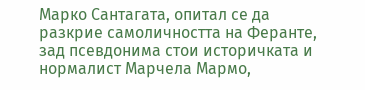Марко Сантагата, опитал се да разкрие самоличността на Феранте, зад псевдонима стои историчката и нормалист Марчела Мармо,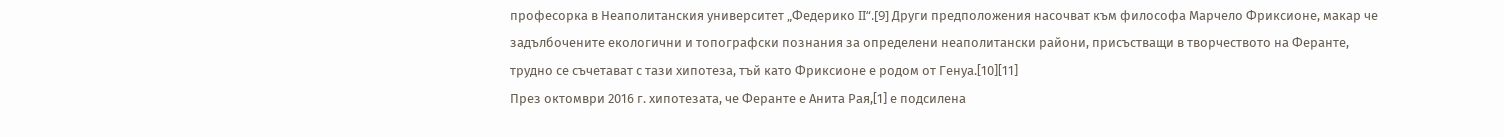професорка в Неаполитанския университет „Федерико II“.[9] Други предположения насочват към философа Марчело Фриксионе, макар че задълбочените екологични и топографски познания за определени неаполитански райони, присъстващи в творчеството на Феранте, трудно се съчетават с тази хипотеза, тъй като Фриксионе е родом от Генуа.[10][11]
През октомври 2016 г. хипотезата, че Феранте е Анита Рая,[1] е подсилена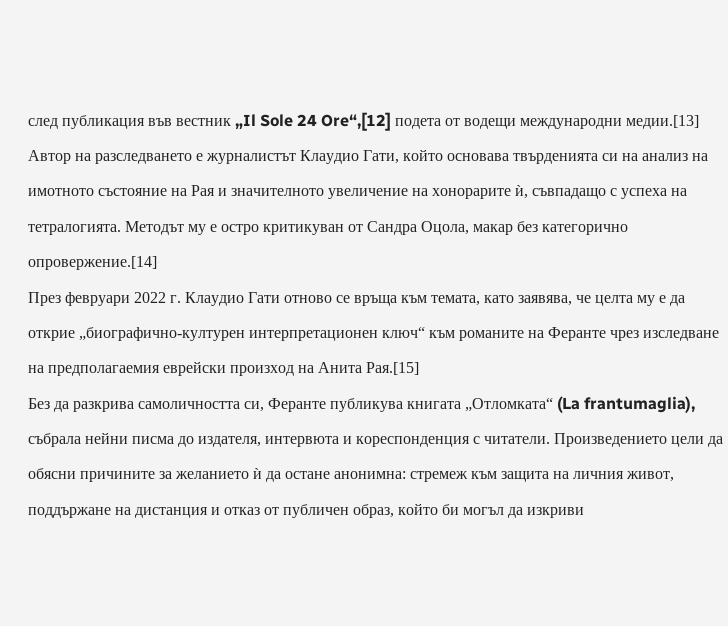след публикация във вестник „Il Sole 24 Ore“,[12] подета от водещи международни медии.[13] Автор на разследването е журналистът Клаудио Гати, който основава твърденията си на анализ на имотното състояние на Рая и значителното увеличение на хонорарите ѝ, съвпадащо с успеха на тетралогията. Методът му е остро критикуван от Сандра Оцола, макар без категорично опровержение.[14]
През февруари 2022 г. Клаудио Гати отново се връща към темата, като заявява, че целта му е да открие „биографично-културен интерпретационен ключ“ към романите на Феранте чрез изследване на предполагаемия еврейски произход на Анита Рая.[15]
Без да разкрива самоличността си, Феранте публикува книгата „Отломката“ (La frantumaglia), събрала нейни писма до издателя, интервюта и кореспонденция с читатели. Произведението цели да обясни причините за желанието ѝ да остане анонимна: стремеж към защита на личния живот, поддържане на дистанция и отказ от публичен образ, който би могъл да изкриви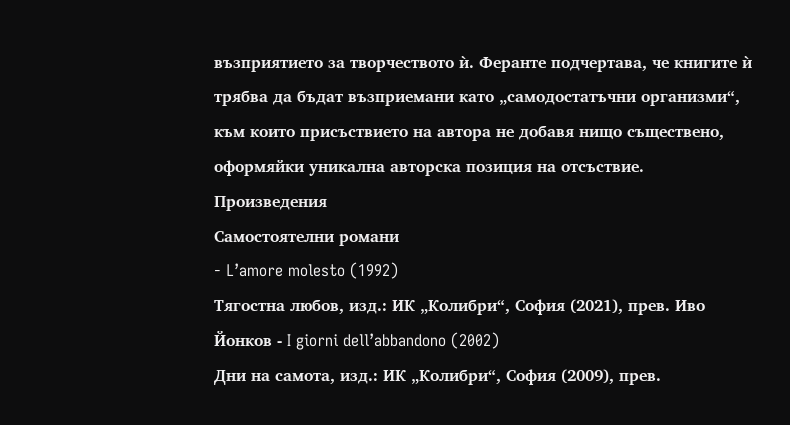възприятието за творчеството ѝ. Феранте подчертава, че книгите ѝ трябва да бъдат възприемани като „самодостатъчни организми“, към които присъствието на автора не добавя нищо съществено, оформяйки уникална авторска позиция на отсъствие.
Произведения
Самостоятелни романи
- L’amore molesto (1992)
Тягостна любов, изд.: ИК „Колибри“, София (2021), прев. Иво Йонков - I giorni dell’abbandono (2002)
Дни на самота, изд.: ИК „Колибри“, София (2009), прев.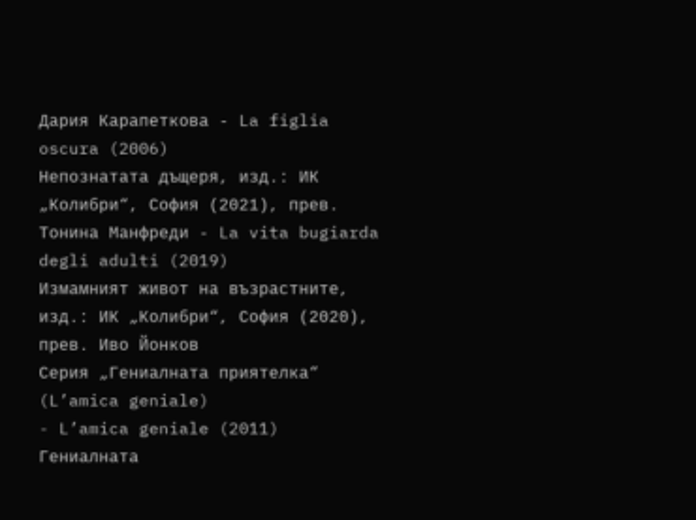Дария Карапеткова - La figlia oscura (2006)
Непознатата дъщеря, изд.: ИК „Колибри“, София (2021), прев. Тонина Манфреди - La vita bugiarda degli adulti (2019)
Измамният живот на възрастните, изд.: ИК „Колибри“, София (2020), прев. Иво Йонков
Серия „Гениалната приятелка“ (L’amica geniale)
- L’amica geniale (2011)
Гениалната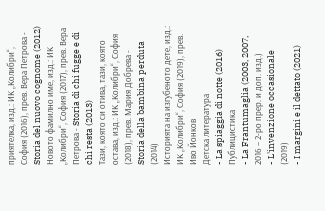приятелка, изд.: ИК „Колибри“, София (2016), прев. Вера Петрова - Storia del nuovo cognome (2012)
Новото фамилно име, изд.: ИК „Колибри“, София (2017), прев. Вера Петрова - Storia di chi fugge e di chi resta (2013)
Тази, която си отива, тази, която остава, изд.: ИК „Колибри“, София (2018), прев. Мария Добрева - Storia della bambina perduta (2014)
Историята на изгубеното дете, изд.: ИК „Колибри“, София (2019), прев. Иво Йонков
Детска литература
- La spiaggia di notte (2016)
Публицистика
- La Frantumaglia (2003, 2007, 2016 – 2-ро прер. и доп. изд.)
- L'invenzione occasionale (2019)
- I margini e il dettato (2021)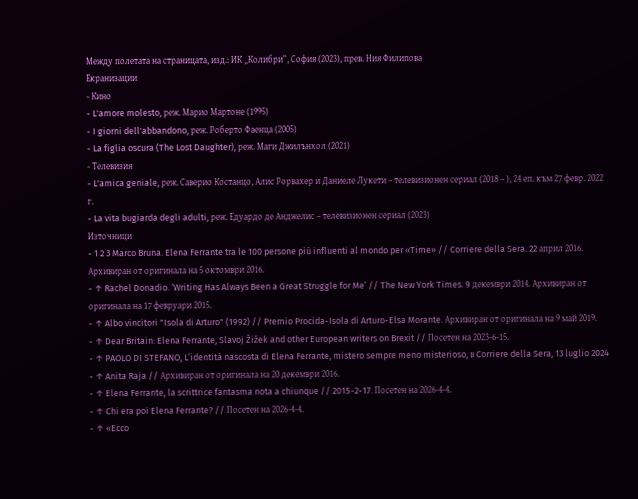Между полетата на страницата, изд.: ИК „Колибри“, София (2023), прев. Ния Филипова
Екранизации
- Кино
- L'amore molesto, реж. Марио Мартоне (1995)
- I giorni dell'abbandono, реж. Роберто Фаенца (2005)
- La figlia oscura (The Lost Daughter), реж. Маги Джилънхол (2021)
- Телевизия
- L'amica geniale, реж. Саверио Костанцо, Алис Рорвахер и Даниеле Лукети – телевизионен сериал (2018 – ), 24 еп. към 27 февр. 2022 г.
- La vita bugiarda degli adulti, реж. Едуардо де Анджелис – телевизионен сериал (2023)
Източници
- 1 2 3 Marco Bruna. Elena Ferrante tra le 100 persone più influenti al mondo per «Time» // Corriere della Sera. 22 април 2016. Архивиран от оригинала на 5 октомври 2016.
- ↑ Rachel Donadio. ‘Writing Has Always Been a Great Struggle for Me’ // The New York Times. 9 декември 2014. Архивиран от оригинала на 17 февруари 2015.
- ↑ Albo vincitori "Isola di Arturo" (1992) // Premio Procida-Isola di Arturo-Elsa Morante. Архивиран от оригинала на 9 май 2019.
- ↑ Dear Britain: Elena Ferrante, Slavoj Žižek and other European writers on Brexit // Посетен на 2023-6-15.
- ↑ PAOLO DI STEFANO, L’identità nascosta di Elena Ferrante, mistero sempre meno misterioso, в Corriere della Sera, 13 luglio 2024
- ↑ Anita Raja // Архивиран от оригинала на 20 декември 2016.
- ↑ Elena Ferrante, la scrittrice fantasma nota a chiunque // 2015-2-17. Посетен на 2026-4-4.
- ↑ Chi era poi Elena Ferrante? // Посетен на 2026-4-4.
- ↑ «Ecco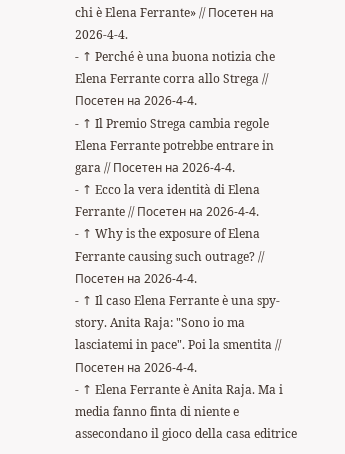chi è Elena Ferrante» // Посетен на 2026-4-4.
- ↑ Perché è una buona notizia che Elena Ferrante corra allo Strega // Посетен на 2026-4-4.
- ↑ Il Premio Strega cambia regole Elena Ferrante potrebbe entrare in gara // Посетен на 2026-4-4.
- ↑ Ecco la vera identità di Elena Ferrante // Посетен на 2026-4-4.
- ↑ Why is the exposure of Elena Ferrante causing such outrage? // Посетен на 2026-4-4.
- ↑ Il caso Elena Ferrante è una spy-story. Anita Raja: "Sono io ma lasciatemi in pace". Poi la smentita // Посетен на 2026-4-4.
- ↑ Elena Ferrante è Anita Raja. Ma i media fanno finta di niente e assecondano il gioco della casa editrice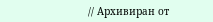// Архивиран от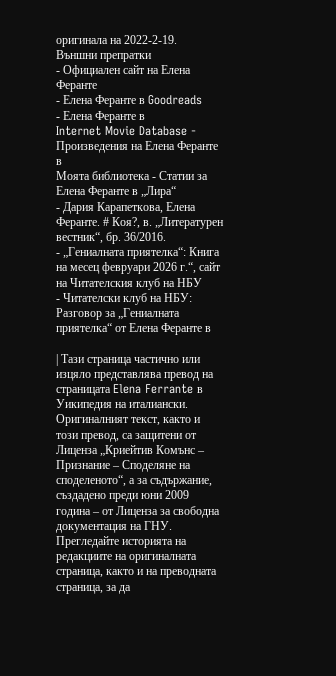оригинала на 2022-2-19.
Външни препратки
- Официален сайт на Елена Феранте
- Елена Феранте в Goodreads
- Елена Феранте в
Internet Movie Database - Произведения на Елена Феранте в
Моята библиотека - Статии за Елена Феранте в „Лира“
- Дария Карапеткова, Елена Феранте. # Коя?, в. „Литературен вестник“, бр. 36/2016.
- „Гениалната приятелка“: Книга на месец февруари 2026 г.“, сайт на Читателския клуб на НБУ
- Читателски клуб на НБУ: Разговор за „Гениалната приятелка“ от Елена Феранте в

| Тази страница частично или изцяло представлява превод на страницата Elena Ferrante в Уикипедия на италиански. Оригиналният текст, както и този превод, са защитени от Лиценза „Криейтив Комънс – Признание – Споделяне на споделеното“, а за съдържание, създадено преди юни 2009 година – от Лиценза за свободна документация на ГНУ. Прегледайте историята на редакциите на оригиналната страница, както и на преводната страница, за да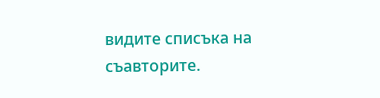видите списъка на съавторите.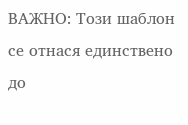ВАЖНО: Този шаблон се отнася единствено до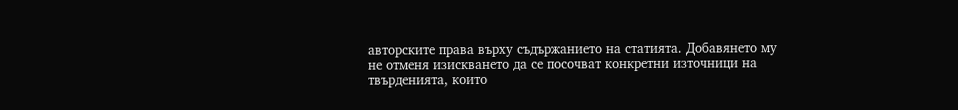авторските права върху съдържанието на статията. Добавянето му не отменя изискването да се посочват конкретни източници на твърденията, които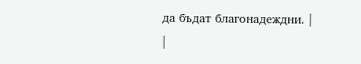да бъдат благонадеждни. |
|